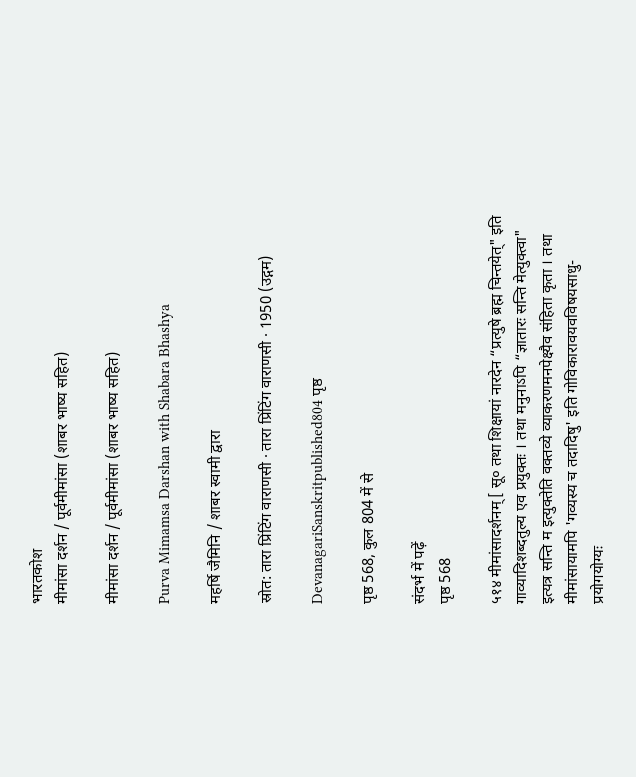भारतकोश
मीमांसा दर्शन / पूर्वमीमांसा (शाबर भाष्य सहित)

मीमांसा दर्शन / पूर्वमीमांसा (शाबर भाष्य सहित)

Purva Mimamsa Darshan with Shabara Bhashya

महर्षि जैमिनि / शाबर स्वामी द्वारा

स्रोत: तारा प्रिंटिंग वाराणसी · तारा प्रिंटिंग वाराणसी · 1950 (उद्गम)

DevanagariSanskritpublished804 पृष्ठ

पृष्ठ 568, कुल 804 में से

संदर्भ में पढ़ें
पृष्ठ 568

५१४ मीमांसादर्शनम् [ सू० तथा शिक्षायां नारदेन “प्रत्युषे ब्रह्म चिन्तयेत्" इति गाव्यादिशब्दतुल्य एव प्रयुक्तः । तथा मनुनाऽपि “ज्ञातारः सन्ति मेत्युक्त्वा" इत्यत्र सन्ति म इत्युक्तेति वक्तव्ये व्याकरणमनपेक्ष्यैव संहिता कृता । तथा मीमांसायामपि 'गव्यस्य च तदादिषु' इति गोविकारावयवविषयसाधु- प्रयोगयोग्यः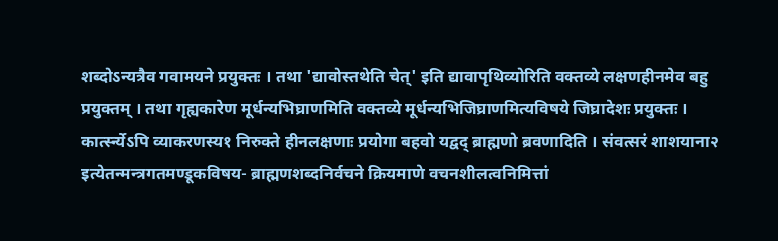शब्दोऽन्यत्रैव गवामयने प्रयुक्तः । तथा 'द्यावोस्तथेति चेत्' इति द्यावापृथिव्योरिति वक्तव्ये लक्षणहीनमेव बहु प्रयुक्तम् । तथा गृह्यकारेण मूर्धन्यभिघ्राणमिति वक्तव्ये मूर्धन्यभिजिघ्राणमित्यविषये जिघ्रादेशः प्रयुक्तः । कार्त्स्न्येऽपि व्याकरणस्य१ निरुक्ते हीनलक्षणाः प्रयोगा बहवो यद्वद् ब्राह्मणो ब्रवणादिति । संवत्सरं शाशयाना२ इत्येतन्मन्त्रगतमण्डूकविषय- ब्राह्मणशब्दनिर्वचने क्रियमाणे वचनशीलत्वनिमित्तां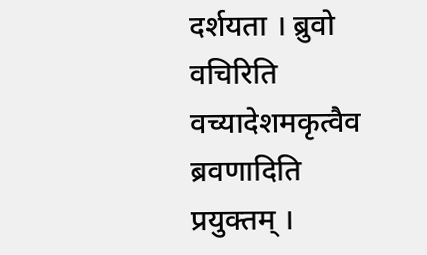दर्शयता । ब्रुवो वचिरिति वच्यादेशमकृत्वैव ब्रवणादिति प्रयुक्तम् ।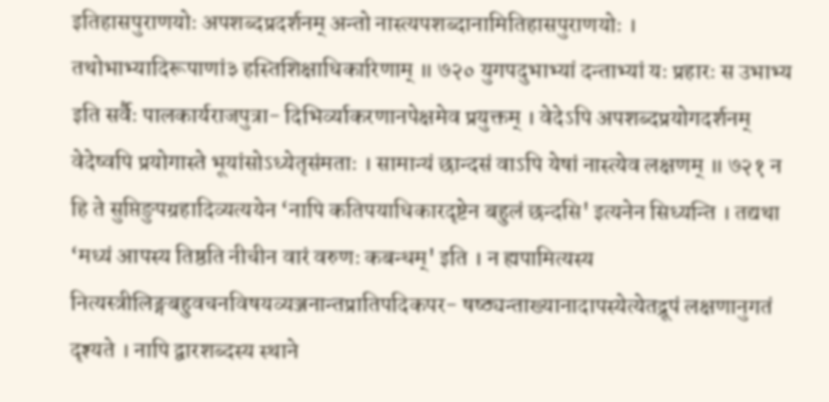इतिहासपुराणयोः अपशब्दप्रदर्शनम् अन्तो नास्त्यपशब्दानामितिहासपुराणयोः । तथोभाभ्यादिरूपाणां३ हस्तिशिक्षाधिकारिणाम् ॥ ७२० युगपदुभाभ्यां दन्ताभ्यां यः प्रहारः स उभाभ्य इति सर्वैः पालकार्यराजपुत्रा- दिभिर्व्याकरणानपेक्षमेव प्रयुक्तम् । वेदेऽपि अपशब्दप्रयोगदर्शनम् वेदेष्वपि प्रयोगास्ते भूयांसोऽध्येतृसंमताः । सामान्यं छान्दसं वाऽपि येषां नास्त्येव लक्षणम् ॥ ७२१ न हि ते सुप्तिङुपग्रहादिव्यत्ययेन ‘नापि कतिपयाधिकारदृष्टेन बहुलं छन्दसि' इत्यनेन सिध्यन्ति । तद्यथा ‘मध्यं आपस्य तिष्ठति नीचीन वारं वरुणः कबन्धम्' इति । न ह्यपामित्यस्य नित्यस्त्रीलिङ्गबहुवचनविषयव्यञ्जनान्तप्रातिपदिकपर- षष्ठ्यन्ताख्यानादापस्येत्येतद्रूपं लक्षणानुगतं दृश्यते । नापि द्वारशब्दस्य स्थाने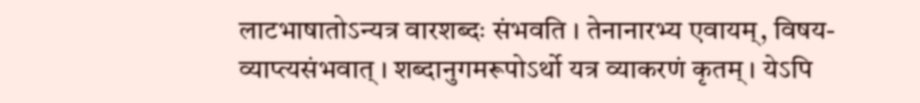लाटभाषातोऽन्यत्र वारशब्दः संभवति । तेनानारभ्य एवायम्, विषय- व्याप्त्यसंभवात् । शब्दानुगमरूपोऽर्थो यत्र व्याकरणं कृतम् । येऽपि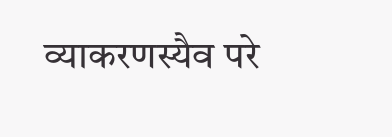व्याकरणस्यैव परे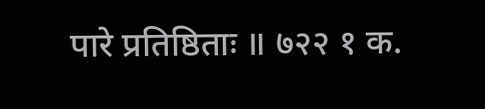पारे प्रतिष्ठिताः ॥ ७२२ १ क.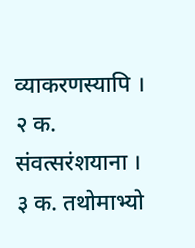व्याकरणस्यापि । २ क. संवत्सरंशयाना । ३ क. तथोमाभ्यो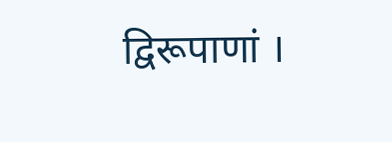द्विरूपाणां ।